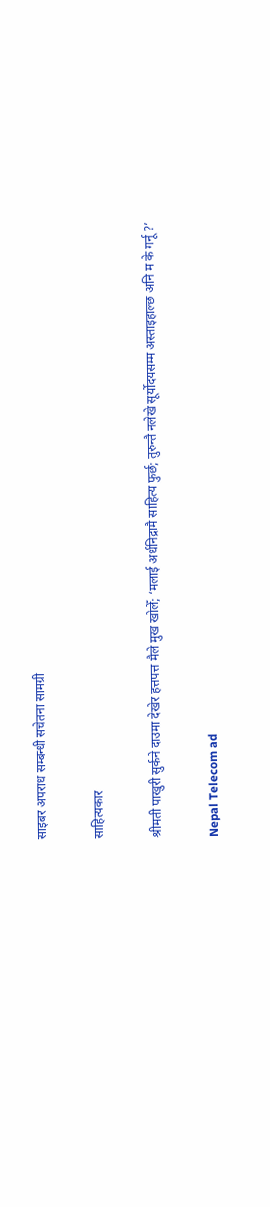साइबर अपराध सम्बन्धी सचेतना सामग्री

साहित्यकार

श्रीमती पाखुरी सुर्कने दाउमा देखेर हत्तपत्त मैले मुख खोलेँ; ‘मलाई अर्धनिद्रामै साहित्य फुर्छ; तुरुन्तै नलेखे सूर्योदयसम्म अस्ताइहाल्छ अनि म के गर्नू ?’

Nepal Telecom ad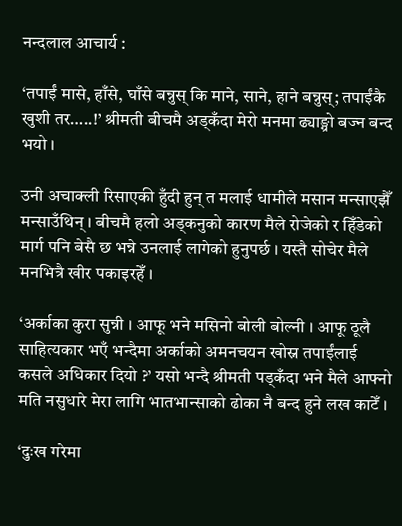नन्दलाल आचार्य :

‘तपाईं मासे, हाँसे, घाँसे बन्नुस् कि माने, साने, हाने बन्नुस्; तपाईंकै खुशी तर…..!’ श्रीमती बीचमै अड्कँदा मेरो मनमा ढ्याङ्ग्रो बज्न बन्द भयो ।

उनी अचाक्ली रिसाएकी हुँदी हुन् त मलाई धामीले मसान मन्साएझैँ मन्साउँथिन् । बीचमै हलो अड्कनुको कारण मैले रोजेको र हिँडेको मार्ग पनि बेसै छ भन्ने उनलाई लागेको हुनुपर्छ । यस्तै सोचेर मैले मनभित्रै खीर पकाइरहेँ ।

‘अर्काका कुरा सुन्नी । आफू भने मसिनो बोली बोल्नी । आफू ठूलै साहित्यकार भएँ भन्दैमा अर्काको अमनचयन खोस्न तपाईंलाई कसले अधिकार दियो ?’ यसो भन्दै श्रीमती पड्कँदा भने मैले आफ्नो मति नसुधारे मेरा लागि भातभान्साको ढोका नै बन्द हुने लख काटेँ ।

‘दुःख गरेमा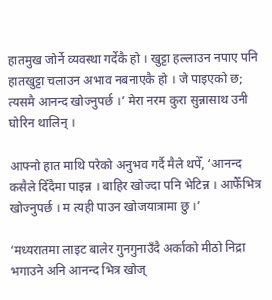हातमुख जोर्ने व्यवस्था गर्देकै हो । खुट्टा हल्लाउन नपाए पनि हातखुट्टा चलाउन अभाव नबनाएकै हो । जे पाइएको छ; त्यसमै आनन्द खोज्नुपर्छ ।’ मेरा नरम कुरा सुन्नासाथ उनी घोरिन थालिन् ।

आफ्नो हात माथि परेको अनुभव गर्दै मैले थपेँ, ‘आनन्द कसैले दिँदैमा पाइन्न । बाहिर खोज्दा पनि भेटिन्न । आफैँभित्र खोज्नुपर्छ । म त्यही पाउन खोजयात्रामा छु ।’

‘मध्यरातमा लाइट बालेर गुनगुनाउँदै अर्काको मीठो निद्रा भगाउने अनि आनन्द भित्र खोज्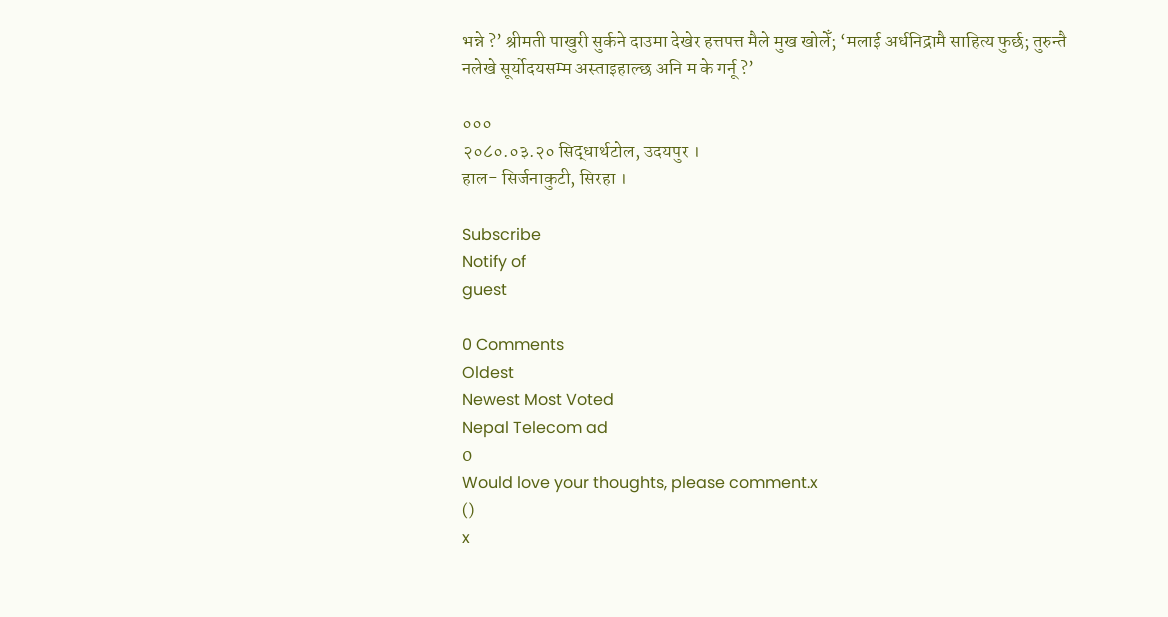भन्ने ?’ श्रीमती पाखुरी सुर्कने दाउमा देखेर हत्तपत्त मैले मुख खोलेँ; ‘मलाई अर्धनिद्रामै साहित्य फुर्छ; तुरुन्तै नलेखे सूर्योदयसम्म अस्ताइहाल्छ अनि म के गर्नू ?’

०००
२०८०.०३.२० सिद्धार्थटोल, उदयपुर ।
हाल- सिर्जनाकुटी, सिरहा ।

Subscribe
Notify of
guest

0 Comments
Oldest
Newest Most Voted
Nepal Telecom ad
0
Would love your thoughts, please comment.x
()
x